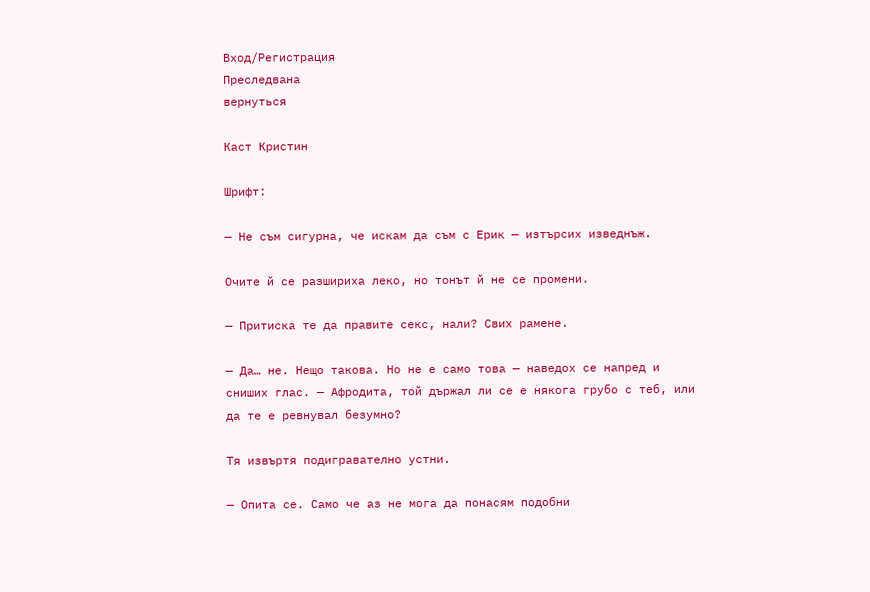Вход/Регистрация
Преследвана
вернуться

Каст Кристин

Шрифт:

— Не съм сигурна, че искам да съм с Ерик — изтърсих изведнъж.

Очите й се разшириха леко, но тонът й не се промени.

— Притиска те да правите секс, нали? Свих рамене.

— Да… не. Нещо такова. Но не е само това — наведох се напред и сниших глас. — Афродита, той държал ли се е някога грубо с теб, или да те е ревнувал безумно?

Тя извъртя подигравателно устни.

— Опита се. Само че аз не мога да понасям подобни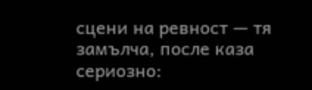сцени на ревност — тя замълча, после каза сериозно: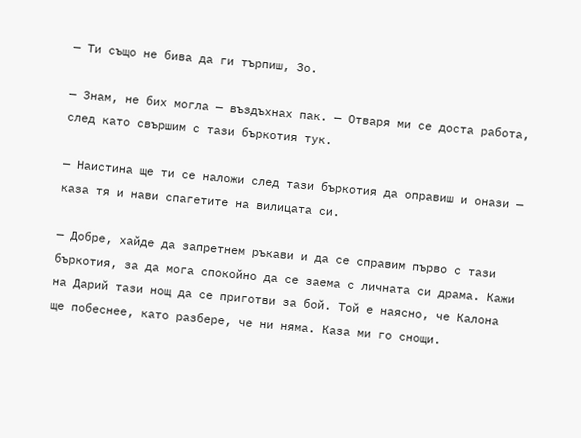— Ти също не бива да ги търпиш, Зо.

— Знам, не бих могла — въздъхнах пак. — Отваря ми се доста работа, след като свършим с тази бъркотия тук.

— Наистина ще ти се наложи след тази бъркотия да оправиш и онази — каза тя и нави спагетите на вилицата си.

— Добре, хайде да запретнем ръкави и да се справим първо с тази бъркотия, за да мога спокойно да се заема с личната си драма. Кажи на Дарий тази нощ да се приготви за бой. Той е наясно, че Калона ще побеснее, като разбере, че ни няма. Каза ми го снощи.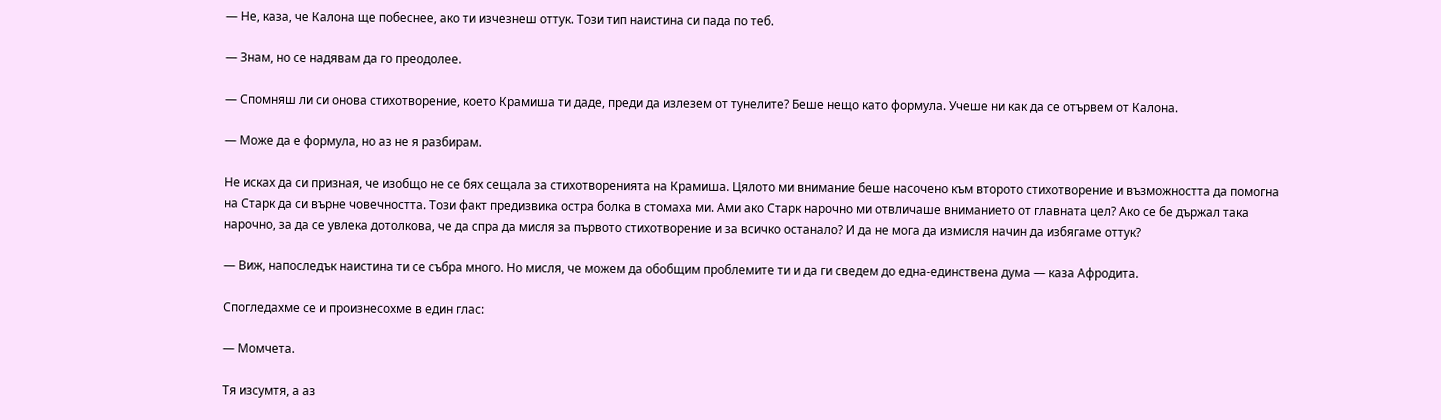— Не, каза, че Калона ще побеснее, ако ти изчезнеш оттук. Този тип наистина си пада по теб.

— Знам, но се надявам да го преодолее.

— Спомняш ли си онова стихотворение, което Крамиша ти даде, преди да излезем от тунелите? Беше нещо като формула. Учеше ни как да се отървем от Калона.

— Може да е формула, но аз не я разбирам.

Не исках да си призная, че изобщо не се бях сещала за стихотворенията на Крамиша. Цялото ми внимание беше насочено към второто стихотворение и възможността да помогна на Старк да си върне човечността. Този факт предизвика остра болка в стомаха ми. Ами ако Старк нарочно ми отвличаше вниманието от главната цел? Ако се бе държал така нарочно, за да се увлека дотолкова, че да спра да мисля за първото стихотворение и за всичко останало? И да не мога да измисля начин да избягаме оттук?

— Виж, напоследък наистина ти се събра много. Но мисля, че можем да обобщим проблемите ти и да ги сведем до една-единствена дума — каза Афродита.

Спогледахме се и произнесохме в един глас:

— Момчета.

Тя изсумтя, а аз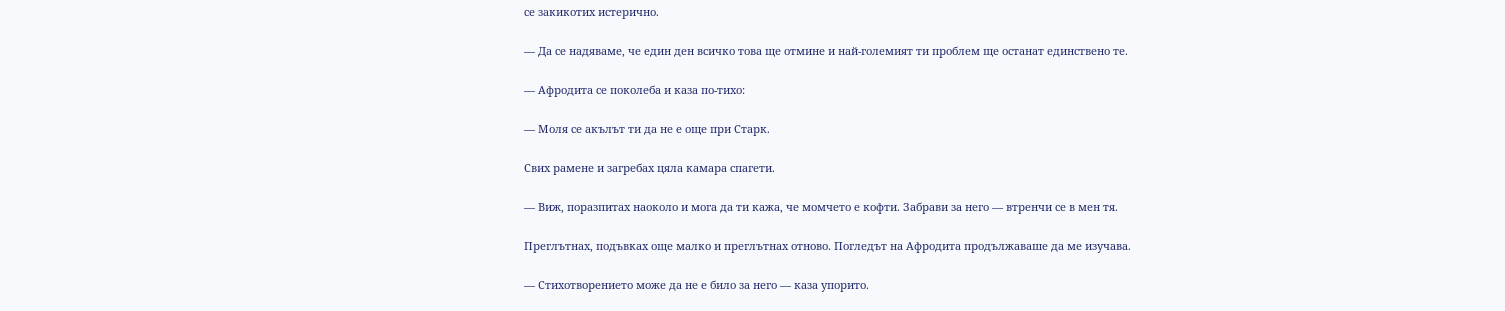се закикотих истерично.

— Да се надяваме, че един ден всичко това ще отмине и най-големият ти проблем ще останат единствено те.

— Афродита се поколеба и каза по-тихо:

— Моля се акълът ти да не е още при Старк.

Свих рамене и загребах цяла камара спагети.

— Виж, поразпитах наоколо и мога да ти кажа, че момчето е кофти. Забрави за него — втренчи се в мен тя.

Преглътнах, подъвках още малко и преглътнах отново. Погледът на Афродита продължаваше да ме изучава.

— Стихотворението може да не е било за него — каза упорито.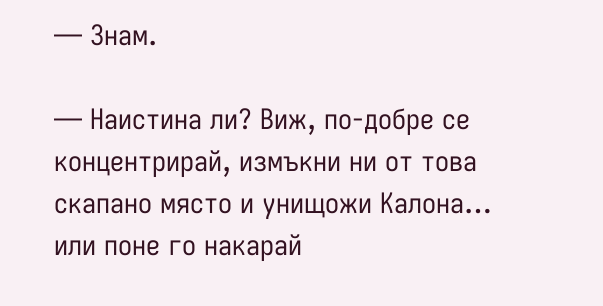— Знам.

— Наистина ли? Виж, по-добре се концентрирай, измъкни ни от това скапано място и унищожи Калона… или поне го накарай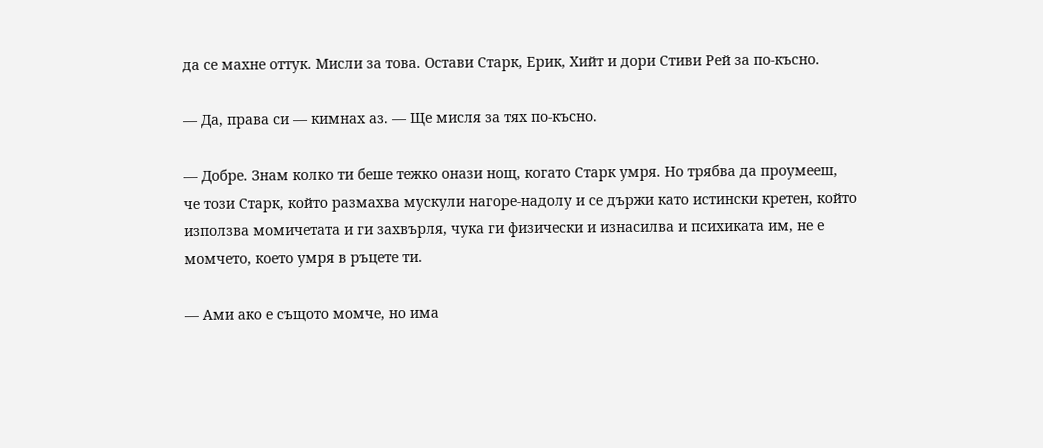да се махне оттук. Мисли за това. Остави Старк, Ерик, Хийт и дори Стиви Рей за по-късно.

— Да, права си — кимнах аз. — Ще мисля за тях по-късно.

— Добре. Знам колко ти беше тежко онази нощ, когато Старк умря. Но трябва да проумееш, че този Старк, който размахва мускули нагоре-надолу и се държи като истински кретен, който използва момичетата и ги захвърля, чука ги физически и изнасилва и психиката им, не е момчето, което умря в ръцете ти.

— Ами ако е същото момче, но има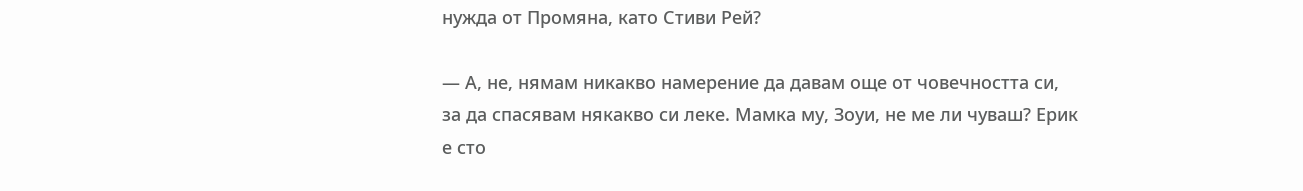нужда от Промяна, като Стиви Рей?

— А, не, нямам никакво намерение да давам още от човечността си, за да спасявам някакво си леке. Мамка му, Зоуи, не ме ли чуваш? Ерик е сто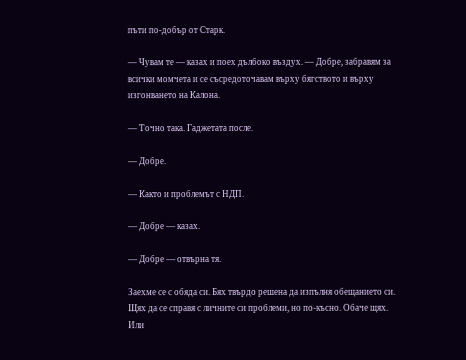пъти по-добър от Старк.

— Чувам те — казах и поех дълбоко въздух. — Добре, забравям за всички момчета и се съсредоточавам върху бягството и върху изгонването на Калона.

— Точно така. Гаджетата после.

— Добре.

— Както и проблемът с НДП.

— Добре — казах.

— Добре — отвърна тя.

Заехме се с обяда си. Бях твърдо решена да изпълня обещанието си. Щях да се справя с личните си проблеми, но по-късно. Обаче щях. Или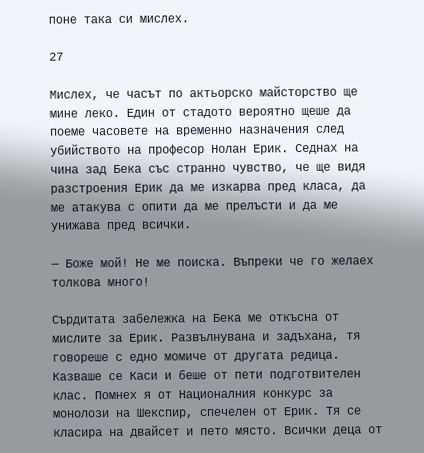поне така си мислех.

27

Мислех, че часът по актьорско майсторство ще мине леко. Един от стадото вероятно щеше да поеме часовете на временно назначения след убийството на професор Нолан Ерик. Седнах на чина зад Бека със странно чувство, че ще видя разстроения Ерик да ме изкарва пред класа, да ме атакува с опити да ме прелъсти и да ме унижава пред всички.

— Боже мой! Не ме поиска. Въпреки че го желаех толкова много!

Сърдитата забележка на Бека ме откъсна от мислите за Ерик. Развълнувана и задъхана, тя говореше с едно момиче от другата редица. Казваше се Каси и беше от пети подготвителен клас. Помнех я от Националния конкурс за монолози на Шекспир, спечелен от Ерик. Тя се класира на двайсет и пето място. Всички деца от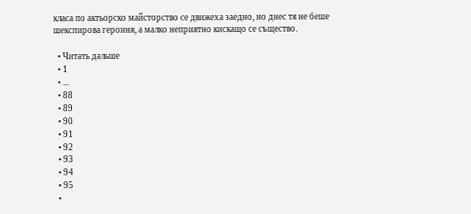класа по актьорско майсторство се движеха заедно, но днес тя не беше шекспирова героиня, а малко неприятно кискащо се същество.

  • Читать дальше
  • 1
  • ...
  • 88
  • 89
  • 90
  • 91
  • 92
  • 93
  • 94
  • 95
  •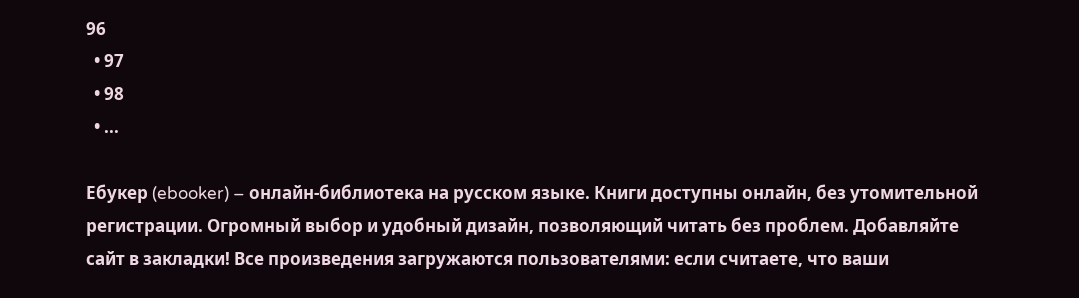96
  • 97
  • 98
  • ...

Ебукер (ebooker) – онлайн-библиотека на русском языке. Книги доступны онлайн, без утомительной регистрации. Огромный выбор и удобный дизайн, позволяющий читать без проблем. Добавляйте сайт в закладки! Все произведения загружаются пользователями: если считаете, что ваши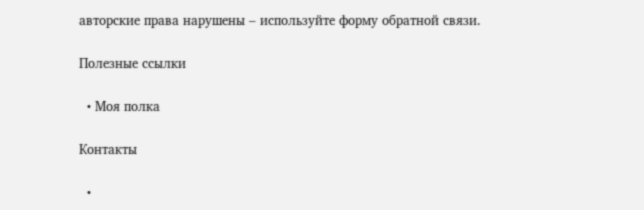авторские права нарушены – используйте форму обратной связи.

Полезные ссылки

  • Моя полка

Контакты

  •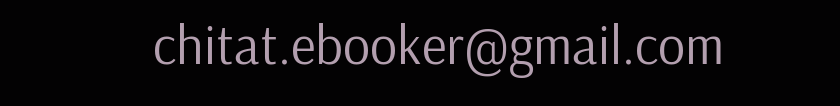chitat.ebooker@gmail.com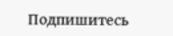Подпишитесь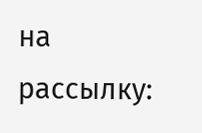на рассылку: